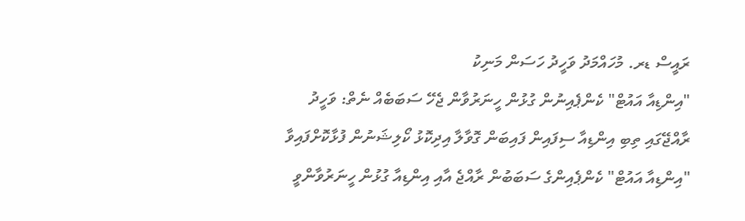ރައީސް ޑރ. މުހައްމަދު ވަހީދު ހަސަން މަނިކު
"އިންޑިއާ އައުޓް" ކެންޕެއިނުން ގުޅުން ހީނަރުވާން ޖެހޭ ސަބަބެއް ނެތް: ވަހީދު
ރާއްޖޭގައި ތިބި އިންޑިއާ ސިފައިން ފައިބަން ގޮވާލާ އިދިކޮޅު ކޯލިޝަނުން ފުޅާކޮށްފައިވާ "އިންޑިއާ އައުޓް" ކެންޕެއިންގެ ސަބަބުން ރާއްޖެ އާއި އިންޑިއާ ގުޅުން ހީނަރުވާންވީ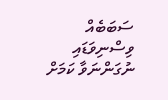ސަބަބެއް ވިސްނިވަޑައި ނުގަންނަވާ ކަމަށް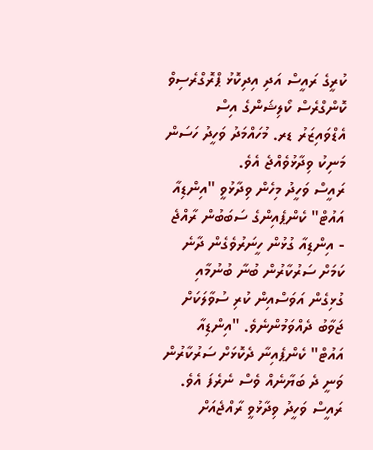ކުރީގެ ރައީސް އަދި އިދިކޮޅު ޕްރޮގްރެސިވް ކޮންގްރެސް ކޯލިޝަންގެ އިސް އެޑްވައިޒަރު ޑރ. މުހައްމަދު ވަހީދު ހަސަން މަނިކު ވިދާޅުވެއްޖެ އެވެ.
ރައީސް ވަހީދު މިހެން ވިދާޅުވީ "އިންޑިއާ އައުޓް" ކެންޕެއިންގެ ސަބަބުން ރާއްޖެ - އިންޑިއާ ގުޅުން ހީނަރުވެގެން ދާނެ ކަމަށް ސަރުކާރުން ބުނާ ބުނުމާއި ގުޅިގެން އަވަސްއިން ކުރި ސުވާލަކަށް ޖަވާބު ދެއްވަމުންނެވެ. "އިންޑިއާ އައުޓް" ކެންޕެއިނާ ދެކޮޅަށް ސަރުކާރުން ވަނީ ދެ ބަޔާނެއް ވެސް ނެރެފަ އެވެ.
ރައީސް ވަހީދު ވިދާޅުވީ ރާއްޖެއަށް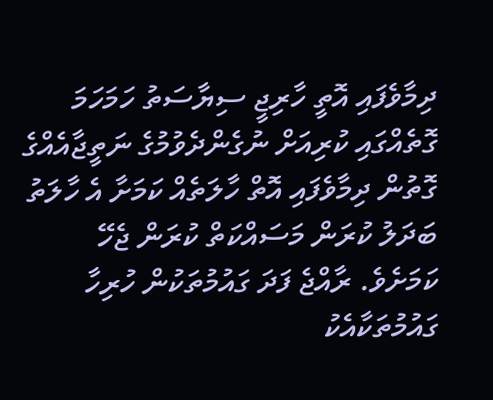ދިމާވެފައި އޮތީ ހާރިޖީ ސިޔާސަތު ހަމަހަމަ ގޮތެއްގައި ކުރިއަށް ނުގެންދެވުމުގެ ނަތީޖާއެއްގެ ގޮތުން ދިމާވެފައި އޮތް ހާލަތެއް ކަމަށާ އެ ހާލަތު ބަދަލު ކުރަން މަސައްކަތް ކުރަން ޖެހޭ ކަމަށެވެ. ރާއްޖެ ފަދަ ގައުމުތަކުން ހުރިހާ ގައުމުތަކާއެކު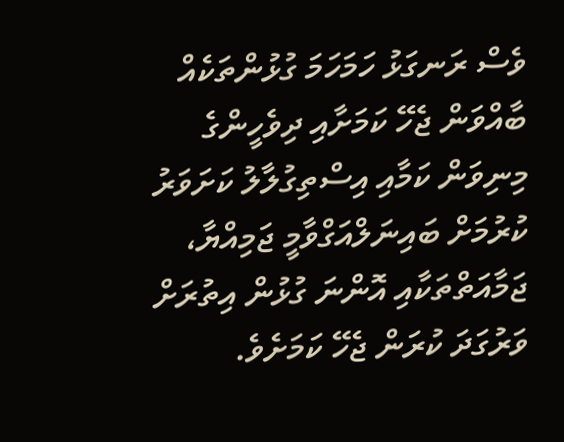ވެސް ރަނގަޅު ހަމަހަމަ ގުޅުންތަކެއް ބާއްވަން ޖެހޭ ކަމަށާއި ދިވެހީންގެ މިނިވަން ކަމާއި އިސްތިގުލާލު ކަށަވަރު ކުރުމަށް ބައިނަލްއަގްވާމީ ޖަމިއްޔާ، ޖަމާއަތްތަކާއި އޮންނަ ގުޅުން އިތުރަށް ވަރުގަދަ ކުރަން ޖެހޭ ކަމަށެވެ.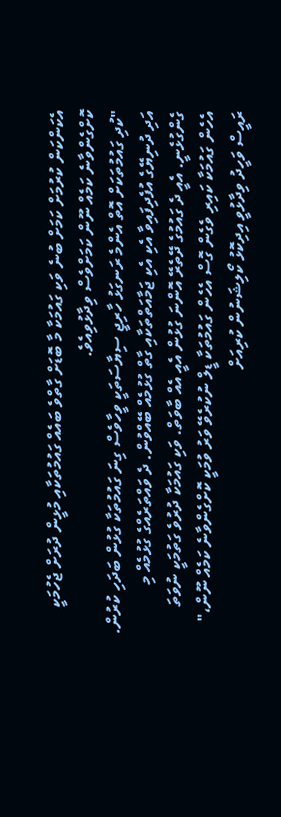އެކަންކަން ކުރުމަށް ކަމަށް ބުނެ ވަކި ގައުމަކާ މާ ބޮޑަށް ގާތްވެ ބައެއް ގައުމުތަކާއި މުޅީން ދުރަށް ޖެހުމަކީ ކޮށްގެންވާނެ ކަމެއް ނޫން ކަމަށްވެސް ވިދާޅުވިއެވެ.
"ކުދި ގައުމުތަކަށް އޮތް އެންމެ ރަނގަޅު ހާރިޖީ ސިޔާސަތަކީ ވީހާވެސް ގިނަ ގައުމުތަކާ ގުޅުން ބަދަހި ކުރުން. އަދި ދުނިޔޭގެ އުފެދިފައިވާ އެކި އެކި ޖަމާއަތްތަކާއި ގާތް ގުޅުމެއް ބޭއްވުން. ދެ ވައްތަރެއްގެ ގުޅުމެއް މި ގެންގުޅެނީ. އެއީ ދެ ގައުމުގެ ދޭތެރޭ އޮންނަ ގުޅުން އެއީ އެއް ބާވަތް. ވަކި ގައުމަކާ ދުރުވެ ގަތުމަކީ ނުވަތަ އެހެން ގައުމަކާ ކައިރި ވެގެން ގޮސް އެހެން ގައުމުތަކާ ޑީލް ނުކުރެވޭ ވަރު ވުމަކީ ކޮށްގެންވާނެ ކަމެއް ނޫން،"
ރައީސް ވަހީދު ވިދާޅުވީ އިދިކޮޅު ކޯލިޝަނުން ކުރިއަށް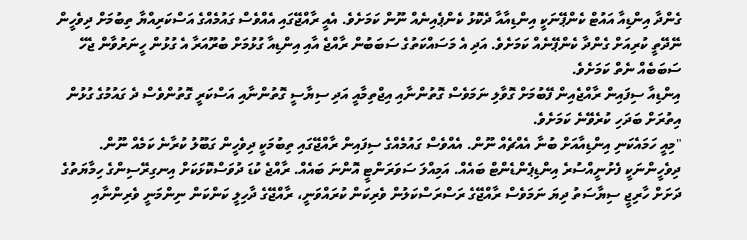ގެންދާ އިންޑިއާ އައުޓް ކެންޕޭނަކީ އިންޑިއާއާ ދެކޮޅު ކެންޕެއިނެއް ނޫން ކަމަށެވެ. އެއީ ރާއްޖޭގައި އެއްވެސް ގައުމެއްގެ އަސްކަރިއްޔާ ތިބުމަށް ދިވެހީން ނޭދޭތީ ކުރިއަށް ގެންދާ ކެންޕޭނެއް ކަމަށެވެ. އަދި އެ މަސައްކަތުގެ ސަބަބުން ރާއްޖެ އާއި އިންޑިއާ ގުޅުމަށް ބުރޫއަރާ އެ ގުޅުން ހީނަރުވާން ޖެހޭ ސަބަބެއް ނެތް ކަމަށެވެ.
އިންޑިއާ ސިފައިން ރާއްޖެއިން ފޭބުމަށް ގޮވާލި ނަމަވެސް ގޮތުންނާއި އިޖްތިމާއީ އަދި ސިޔާސީ ގޮތުންނާއި އަސްކަރީ ގޮތުންވެސް ދެ ގައުމުގެ ގުޅުން އިތުރަށް ބަދަހި ކުރެވޭނެ ކަމަށެވެ.
"މިއީ ހަމައެކަނި އިންޑިއާއަށް ބުނާ އެއްޗެއް ނޫން. އެއްވެސް ގައުމެއްގެ ސިފައިން ރާއްޖޭގައި ތިބުމަކީ ދިވެހީން ގަބޫލު ކުރާނެ ކަމެއް ނޫން. ދިވެހީންނަކީ ފެށުނީއްސުރެ އިންޑިޕެންޑެންޓް ބައެއް. އަމިއްލަ ސަވަރަންޓީ އޮންނަ ބައެއް. ރާއްޖެ ކުޑަ ދުވަސްކޮޅަކަށް އިނގިރޭސިންގެ ހިމާޔަތުގެ ދަށަށް ހާރިޖީ ސިޔާސަތު ދިޔަ ނަމަވެސް ރާއްޖޭގެ ރަސްރަސްކަލުން ވެރިކަން ކުރައްވަނީ، ރާއްޖޭގެ ދާހިލީ ކަންކަން ނިންމަނީ ވެރިންނާއި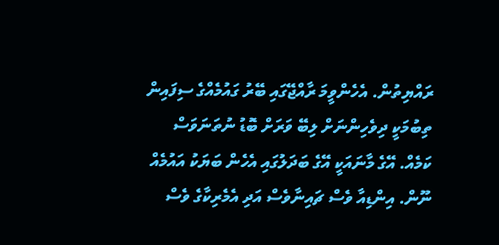ރައްޔިތުން. އެހެންވީމަ ރާއްޖޭގައި ބޭރު ގައުމެއްގެ ސިފައިން ތިބުމަކީ ދިވެހިންނަށް ލިބޭ ވަރަށް ބޮޑު ނުތަނަވަސް ކަމެއް. އޭގެ މާނައަކީ އޭގެ ބަދަލުގައި އެހެން ބަޔަކު އައުމެއް ނޫން. އިންޑިއާ ވެސް ޗައިނާވެސް އަދި އެމެރިކާގެ ވެސް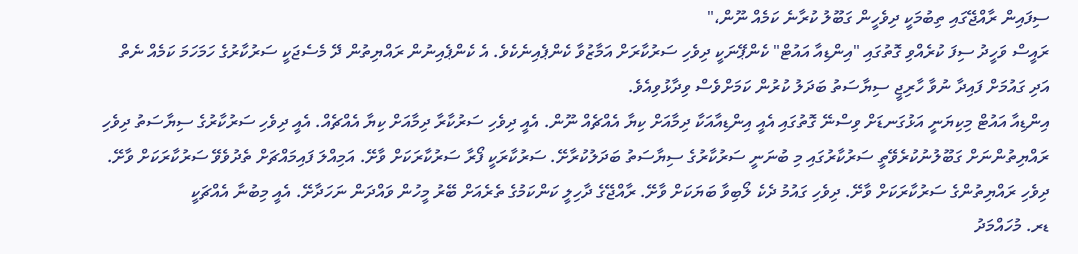ސިފައިން ރާއްޖޭގައި ތިބުމަކީ ދިވެހީން ގަބޫލު ކުރާނެ ކަމެއް ނޫން،"
ރައީސް ވަހީދު ސިފަ ކުރެއްވި ގޮތުގައި "އިންޑިއާ އައުޓް" ކެންޕޭނަކީ ދިވެހި ސަރުކާރަށް އަމާޒުވާ ކެންޕެއިނެކެވެ. އެ ކެންޕެއިނުން ރައްޔިތުން ދޭ މެސެޖަކީ ސަރުކާރުގެ ހަމަހަމަ ކަމެއް ނެތް އަދި ގައުމަށް ފައިދާ ނުވާ ހާރިޖީ ސިޔާސަތު ބަދަލު ކުރުން ކަމަށްވެސް ވިދާޅުވިއެވެ.
އިންޑިއާ އައުޓް މިކިޔަނީ އަޅުގަނޑަށް ވިސްނޭ ގޮތުގައި އެއީ އިންޑިއާއަކާ ދިމާއަށް ކިޔާ އެއްޗެއް ނޫން. އެއީ ދިވެހި ސަރުކާރާ ދިމާއަށް ކިޔާ އެއްޗެއް. އެއީ ދިވެހި ސަރުކާރުގެ ސިޔާސަތު ދިވެހި ރައްޔިތުންނަށް ގަބޫލުނުކުރެވޭތީ ސަރުކާރުގައި މި ބުނަނީ ސަރުކާރުގެ ސިޔާސަތު ބަދަލުކުރާށޭ. ސަރުކާރަކީ ފޯރާ ސަރުކާރަކަށް ވާށޭ. އަމިއްލަ ފައިމައްޗަށް ތެދުވެވޭ ސަރުކާރަކަށް ވާށޭ. ދިވެހި ރައްޔިތުންގެ ސަރުކާރަކަށް ވާށޭ. ދިވެހި ގައުމު ދެކެ ލޯބިވާ ބަޔަކަށް ވާށޭ. ރާއްޖޭގެ ދާހިލީ ކަންކަމުގެ ތެރެއަށް ބޭރު މީހުން ވައްދަން ނަހަދާށޭ. އެއީ މިބުނާ އެއްޗަކީ
ޑރ. މުހައްމަދު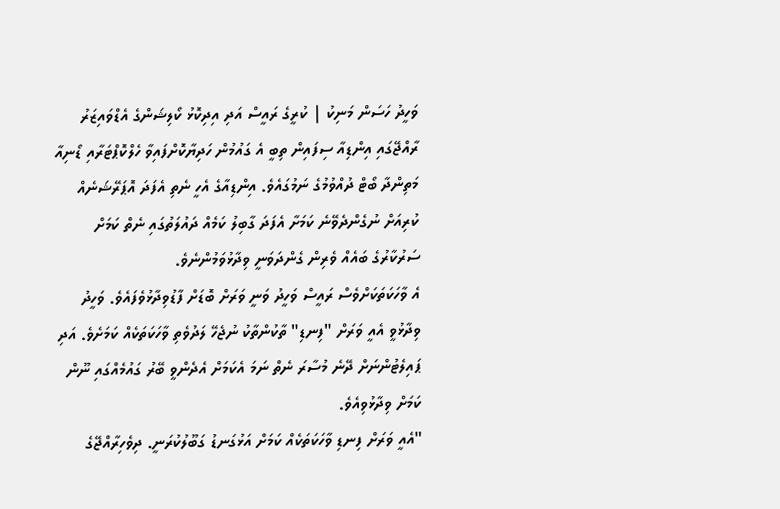ވަހީދު ހަސަން މަނިކު | ކުރީގެ ރައީސް އަދި އިދިކޮޅު ކޯލިޝަންގެ އެޑްވައިޒަރު
ރާއްޖޭގައި އިންޑިއާ ސިފައިން ތިބީ އެ ގައުމުން ހަދިޔާކޮށްފައިވާ ހެލްކޮޕްޓަރާއި ޑޯނިއާ މަތިންދާ ބޯޓް ދުއްވުމުގެ ނަމުގައެވެ. އިންޑިއާގެ އެހީ ނެތި އެފަދަ އޮޕަރޭޝަނެއް ކުރިއަށް ނުގެންދެވޭނެ ކަމަށާ އެފަދަ ގާބިލު ކަމެއް ދައުލަތުގައި ނެތް ކަމަށް ސަރުކާރުގެ ބައެއް ވެރިން ގެންދަވަނީ ވިދާޅުވަމުންނެވެ.
އެ ވާހަކަތަކަށްވެސް ރައީސް ވަހީދު ވަނީ ވަރަށް ބޮޑަށް ފާޑުވިދާޅުވެފައެވެ. ވަހީދު ވިދާޅުވީ އެއީ ވަރަށް "ފިނޑި" ތާކުންތާކު ނުޖެހޭ ލަދުވެތި ވާހަކަތަކެއް ކަމަށެވެ. އަދި ޕައިލެޓުންނަށް ދޭނެ މުސާރަ ނެތް ނަމަ އެކަމަށް އެދެންވީ ބޭރު ގައުމެއްގައި ނޫން ކަމަށް ވިދާޅުވިއެވެ.
"އެއީ ވަރަށް ފިނޑި ވާހަކަތަކެއް ކަމަށް އަޅުގަނޑު ގަބޫލުކުރަނީ. ދިވެހިރާއްޖޭގެ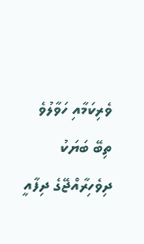ވެރިކަމާއި ހަވާލުވެ ތިބޭ ބަޔަކު ދިވެހިރާއްޖޭގެ ދިފާއީ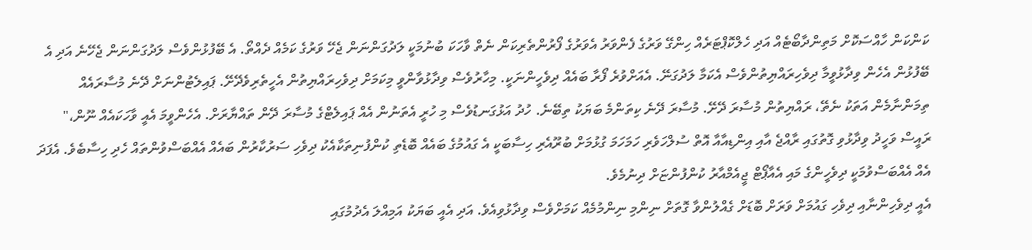ކަންކަން ހާއްސަކޮށް މަތިންދާބޯޓެއް އަދި ހެލްކޮޕްޓަރެއް ހިންގޭ ވަރުގެ ފެންވަރު އެވަރުގެ ފޯރުންތެރިކަން ނެތް ވާހަކަ ބުނުމަކީ ލަދުގަންނަން ޖެހޭ ވަރުގެ ކަމެއް ދެއްތޯ. އެ ބޭފުޅުންވެސް ލަދުގަންނަން ޖެހޭނެ އަދި އެ ބޭފުޅުން އެހެން ވިދާޅުވީމާ ދިވެހިރައްޔިތުންވެސް އެކަމާ ލަދުގަނޭ. އެއަށްވުރެ ފޯރާ ބައެއް ދިވެހީންނަކީ. މިހާރުވެސް ވިދާޅުވާންވީ މިކަމަށް ދިވެހިރައްޔިތުން އެހީތެރިވެދޭށޭ. ޕައިލެޓުންނަށް ދޭނެ މުސާރައެއް ތިމަންނާމެން އަތަކު ނެތޭ، ރައްޔިތުން މުސާރަ ދޭށޭ. މުސާރަ ދޭނެ ކިތަންމެ ބަޔަކު ތިބޭނެ. ހުދު އަޅުގަނޑުވެސް މި ހުރީ އެތަނުން އެއް ޕައިލެޓްގެ މުސާރަ ދޭން ތައްޔާރަށް. އެހެންވީމަ އެއީ ވާހަކައެއް ނޫން،"
ރައީސް ވަހީދު ވިދާޅުވި ގޮތުގައި ރާއްޖެ އާއި އިންޑިއާއާ އޮތް ސުލްހަވެރި ހަމަހަމަ ގުޅުމަށް ބުރޫއެރި ހިސާބަކީ އެ ގައުމުގެ ބައެއް ބޮޑެތި ކުންފުނިތަކާއެކު ދިވެހި ސަރުކާރުން ބައެއް އެއްބަސްވުންތައް ހެދި ހިސާބެވެ. އެފަދަ އެއް އެއްބަސްވުމަކީ ދިވެހީންގެ މައި އެއާޕޯޓް ޖީއެމްއާރު ކުންފުންޏަށް ދިނުމެވެ.
އެއީ ދިވެހިންނާއި ދިވެހި ގައުމަށް ވަރަށް ބޮޑަށް ގެއްލުންވާ ގޮތަށް ނިންމި ނިންމުމެއް ކަމަށްވެސް ވިދާޅުވިއެވެ. އަދި އެއީ ބަޔަކު އަމިއްލަ އެދުމުގައި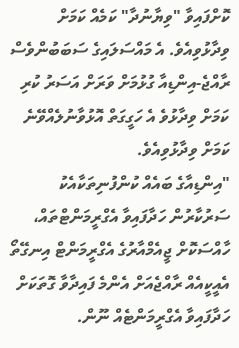ކޮށްފައިވާ "ވިޔާނުދާ" ކަމެއް ކަމަށް ވިދާޅުވިއެވެ. އެ މައްސަލައިގެ ސަބަބުންވެސް ރާއްޖެ-އިންޑިއާ ގުޅުމަށް ވަރަށް އަސަރު ކުރި ކަމަށް ވިދާޅުވެ އެ ހަގީގަތް އޮޅުވާނުލެއްވޭނެ ކަމަށް ވިދާޅުވިއެވެ.
"އިންޑިއާގެ ބައެއް ކުންފުނިތަކާއެކު ސަރުކާރުން ހަދާފައިވާ އެގްރީމަންޓްތައް، ހާއްސަކޮށް ޖީއެމްއާރުގެ އެގްރީމަންޓް އިނގޭތޯ އެއީކީއެއް ރާއްޖެއަށް އެންމެ ފައިދާވާ ގޮތަކަށް ހަދާފައިވާ އެގްރީމަންޓެއް ނޫން.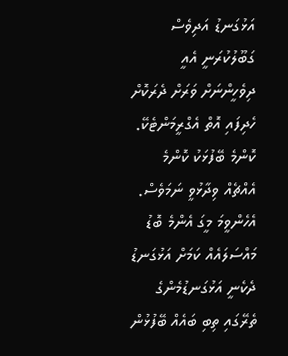އަޅުގަނޑު އަދިވެސް ގަބޫލުކުރަނީ އެއީ ދިވެހީންނަށް ވަރަށް ދެރަކޮށް ހެދިފައި އޮތް އެގްރީމަންޓެކޭ. ކޮންމެ ބޭފުޅަކު ކޮންމެ އެއްޗެއް ވިދާޅުވީ ނަމަވެސް. އެހެންވީމަ މީގަ އެންމެ ބޮޑު މައްސަލައެއް ކަމަށް އަޅުގަނޑު ދެކެނީ އަޅުގަނޑުމެންގެ ތެރޭގައި ތިބި ބައެއް ބޭފުޅުން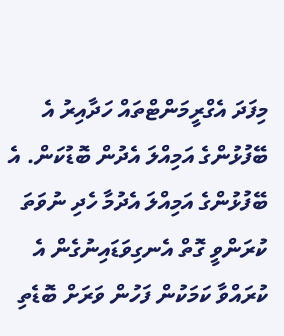މިފަދަ އެގްރީމަންޓްތައް ހަދާއިރު އެ ބޭފުޅުންގެ އަމިއްލަ އެދުން ބޮޑުކަން. އެ ބޭފުޅުންގެ އަމިއްލަ އެދުމާ ހެދި ނުވަތަ ކުރަންވީ ގޮތް އެނގިވަޑައިނުގެން އެ ކުރައްވާ ކަމަކުން ފަހުން ވަރަށް ބޮޑެތި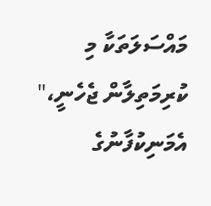މައްސަލަތަކާ މި ކުރިމަތިލާން ޖެހެނީ،" އެމަނިކުފާނުގެ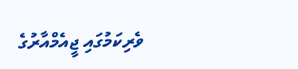ވެރިކަމުގައި ޖީއެމްއާރުގެ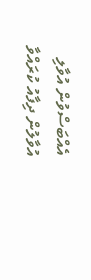އެއްބަސްވުން އުވާލި އުވާލުން ދިފާއު ކުރައްވާ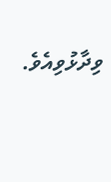ވިދާޅުވިއެވެ.